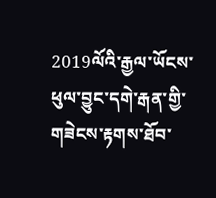2019ལོའི་རྒྱལ་ཡོངས་ཕུལ་བྱུང་དགེ་རྒན་གྱི་གཟེངས་རྟགས་ཐོབ་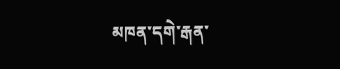མཁན་དགེ་རྒན་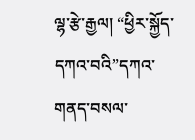ལྷ་རྩེ་རྒྱལ། “ཕྱིར་སྐྱོད་དཀའ་བའི”དཀའ་གནད་བསལ་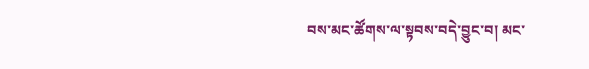བས་མང་ཚོགས་ལ་སྟབས་བདེ་བྱུང་བ། མང་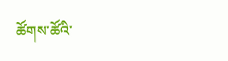ཚོགས་ཚོའི་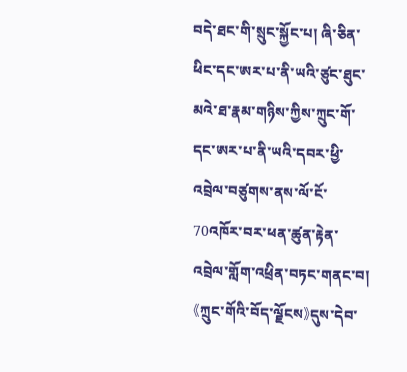བདེ་ཐང་གི་སྲུང་སྐྱོང་པ། ཞི་ཅིན་ཕིང་དང་ཨར་པ་ནི་ཡའི་ཙུང་ཐུང་མའེ་ཐ་རྣམ་གཉིས་ཀྱིས་ཀྲུང་གོ་དང་ཨར་པ་ནི་ཡའི་དབར་ཕྱི་འབྲེལ་བཙུགས་ནས་ལོ་ངོ་70འཁོར་བར་ཕན་ཚུན་རྟེན་འབྲེལ་གློག་འཕྲིན་བཏང་གནང་བ། 《ཀྲུང་གོའི་བོད་ལྗོངས》དུས་དེབ་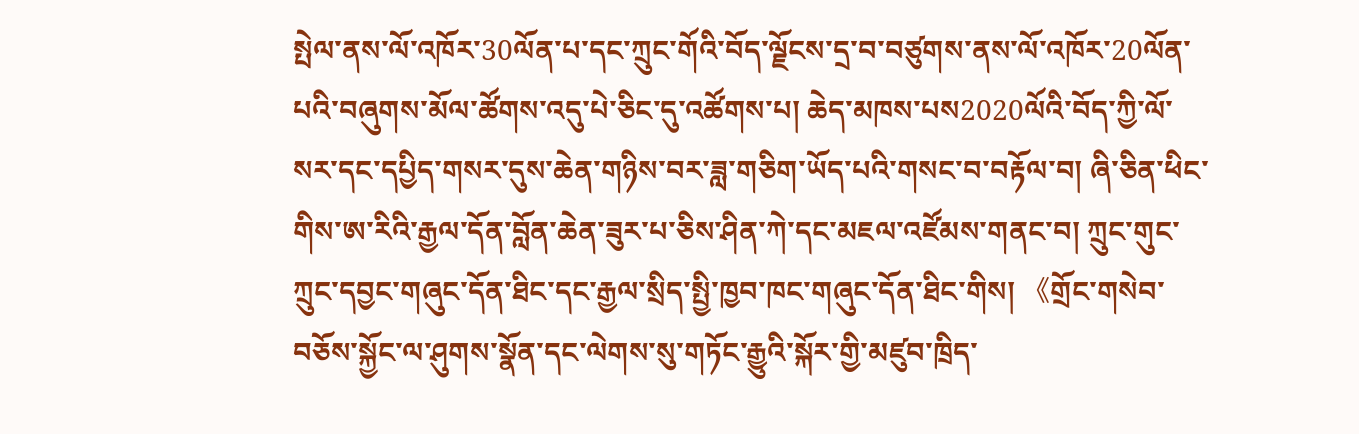སྤེལ་ནས་ལོ་འཁོར་30ལོན་པ་དང་ཀྲུང་གོའི་བོད་ལྗོངས་དྲ་བ་བཙུགས་ནས་ལོ་འཁོར་20ལོན་པའི་བཞུགས་མོལ་ཚོགས་འདུ་པེ་ཅིང་དུ་འཚོགས་པ། ཆེད་མཁས་པས2020ལོའི་བོད་ཀྱི་ལོ་སར་དང་དཔྱིད་གསར་དུས་ཆེན་གཉིས་བར་ཟླ་གཅིག་ཡོད་པའི་གསང་བ་བརྟོལ་བ། ཞི་ཅིན་ཕིང་གིས་ཨ་རིའི་རྒྱལ་དོན་བློན་ཆེན་ཟུར་པ་ཅིས་ཤིན་ཀེ་དང་མཇལ་འཛོམས་གནང་བ། ཀྲུང་གུང་ཀྲུང་དབྱང་གཞུང་དོན་ཐིང་དང་རྒྱལ་སྲིད་སྤྱི་ཁྱབ་ཁང་གཞུང་དོན་ཐིང་གིས། 《གྲོང་གསེབ་བཅོས་སྐྱོང་ལ་ཤུགས་སྣོན་དང་ལེགས་སུ་གཏོང་རྒྱུའི་སྐོར་གྱི་མཛུབ་ཁྲིད་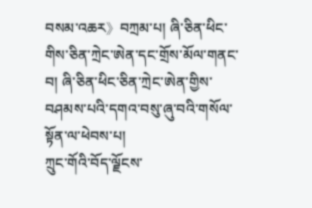བསམ་འཆར》བཀྲམ་པ། ཞི་ཅིན་ཕིང་གིས་ཅིན་ཀྲེང་ཨེན་དང་གྲོས་མོལ་གནང་བ། ཞི་ཅིན་ཕིང་ཅིན་ཀྲེང་ཨེན་གྱིས་བཤམས་པའི་དགའ་བསུ་ཞུ་བའི་གསོལ་སྟོན་ལ་ཕེབས་པ།
ཀྲུང་གོའི་བོད་ལྗོངས་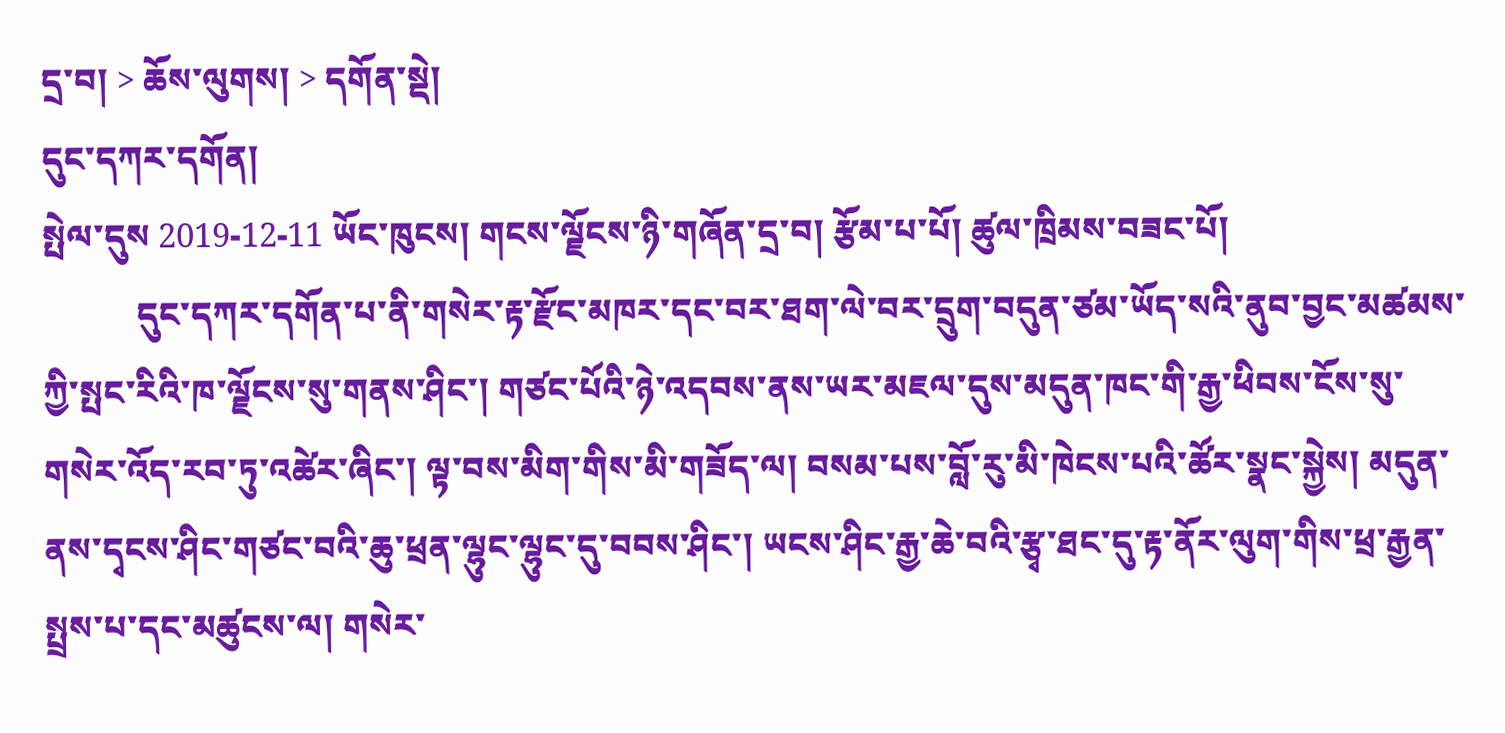དྲ་བ། > ཆོས་ལུགས། > དགོན་སྡེ།
དུང་དཀར་དགོན།
སྤེལ་དུས 2019-12-11 ཡོང་ཁུངས། གངས་ལྗོངས་ཉི་གཞོན་དྲ་བ། རྩོམ་པ་པོ། ཚུལ་ཁྲིམས་བཟང་པོ།
           དུང་དཀར་དགོན་པ་ནི་གསེར་རྟ་རྫོང་མཁར་དང་བར་ཐག་ལེ་བར་དྲུག་བདུན་ཙམ་ཡོད་སའི་ནུབ་བྱང་མཚམས་ཀྱི་སྤང་རིའི་ཁ་ལྗོངས་སུ་གནས་ཤིང་། གཙང་པོའི་ཉེ་འདབས་ནས་ཡར་མཇལ་དུས་མདུན་ཁང་གི་རྒྱ་ཕིབས་ངོས་སུ་གསེར་འོད་རབ་ཏུ་འཚེར་ཞིང་། ལྟ་བས་མིག་གིས་མི་གཟོད་ལ། བསམ་པས་བློ་རུ་མི་ཁེངས་པའི་ཚོར་སྣང་སྐྱེས། མདུན་ནས་དྭངས་ཤིང་གཙང་བའི་ཆུ་ཕྲན་ལྷུང་ལྷུང་དུ་བབས་ཤིང་། ཡངས་ཤིང་རྒྱ་ཆེ་བའི་རྩྭ་ཐང་དུ་རྟ་ནོར་ལུག་གིས་ཕྲ་རྒྱན་སྤྲས་པ་དང་མཚུངས་ལ། གསེར་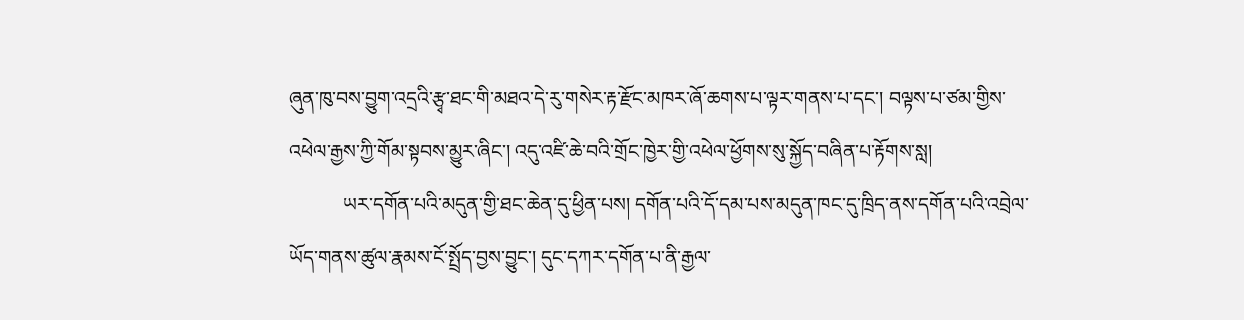ཞུན་ཁུ་བས་བྱུག་འདྲའི་རྩྭ་ཐང་གི་མཐའ་དེ་རུ་གསེར་རྟ་རྫོང་མཁར་ཞོ་ཆགས་པ་ལྟར་གནས་པ་དང་། བལྟས་པ་ཙམ་གྱིས་འཕེལ་རྒྱས་ཀྱི་གོམ་སྟབས་མྱུར་ཞིང་། འདུ་འཛི་ཆེ་བའི་གྲོང་ཁྱེར་གྱི་འཕེལ་ཕྱོགས་སུ་སྐྱོད་བཞིན་པ་རྟོགས་སླ།
           ཡར་དགོན་པའི་མདུན་གྱི་ཐང་ཆེན་དུ་ཕྱིན་པས། དགོན་པའི་དོ་དམ་པས་མདུན་ཁང་དུ་ཁྲིད་ནས་དགོན་པའི་འབྲེལ་ཡོད་གནས་ཚུལ་རྣམས་ངོ་སྤྲོད་བྱས་བྱུང་། དུང་དཀར་དགོན་པ་ནི་རྒྱལ་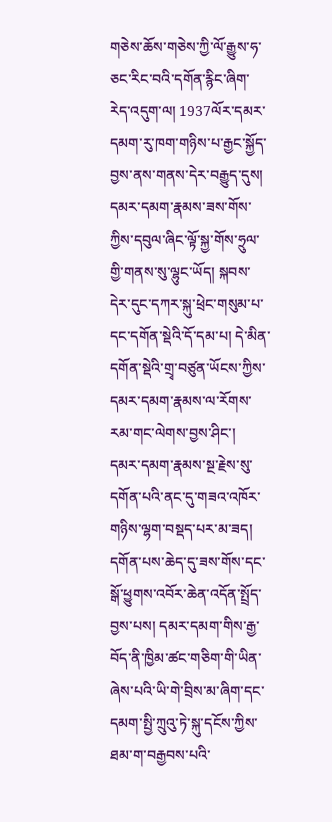གཅེས་ཆོས་གཅེས་ཀྱི་ལོ་རྒྱུས་ཧ་ཅང་རིང་བའི་དགོན་རྙིང་ཞིག་རེད་འདུག་ལ། 1937ལོར་དམར་དམག་རུ་ཁག་གཉིས་པ་རྒྱང་སྐྱོད་བྱས་ནས་གནས་དེར་བརྒྱུད་དུས། དམར་དམག་རྣམས་ཟས་གོས་ཀྱིས་དབུལ་ཞིང་ལྟོ་སྐྱ་གོས་ཧྲུལ་གྱི་གནས་སུ་ལྷུང་ཡོད། སྐབས་དེར་དུང་དཀར་སྐུ་ཕྲེང་གསུམ་པ་དང་དགོན་སྡེའི་དོ་དམ་པ། དེ་མིན་དགོན་སྡེའི་གྲྭ་བཙུན་ཡོངས་ཀྱིས་དམར་དམག་རྣམས་ལ་རོགས་རམ་གང་ལེགས་བྱས་ཤིང་། དམར་དམག་རྣམས་སྔ་རྗེས་སུ་དགོན་པའི་ནང་དུ་གཟའ་འཁོར་གཉིས་ལྷག་བསྡད་པར་མ་ཟད། དགོན་པས་ཆེད་དུ་ཟས་གོས་དང་སྒོ་ཕྱུགས་འབོར་ཆེན་འདོན་སྤྲོད་བྱས་པས། དམར་དམག་གིས་རྒྱ་བོད་ནི་ཁྱིམ་ཚང་གཅིག་གི་ཡིན་ཞེས་པའི་ཡི་གེ་བྲིས་མ་ཞིག་དང་དམག་སྤྱི་ཀྲུའུ་ཏེ་སྐུ་དངོས་ཀྱིས་ཐམ་ག་བརྒྱབས་པའི་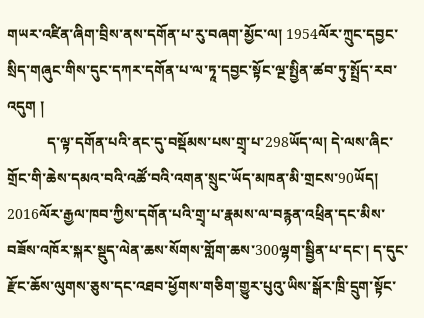གཡར་འཛིན་ཞིག་བྲིས་ནས་དགོན་པ་རུ་བཞག་མྱོང་ལ། 1954ལོར་ཀྲུང་དབྱང་སྲིད་གཞུང་གིས་དུང་དཀར་དགོན་པ་ལ་ཏཱ་དབྱང་སྟོང་ལྔ་སྤྱིན་ཚབ་ཏུ་སྤྲོད་རབ་འདུག །
           ད་ལྟ་དགོན་པའི་ནང་དུ་བསྡོམས་པས་གྲྭ་པ་298ཡོད་ལ། དེ་ལས་ཞིང་གྲོང་གི་ཆེས་དམའ་བའི་འཚོ་བའི་འགན་སྲུང་ཡོད་མཁན་མི་གྲངས་90ཡོད། 2016ལོར་རྒྱལ་ཁབ་ཀྱིས་དགོན་པའི་གྲྭ་པ་རྣམས་ལ་བརྙན་འཕྲིན་དང་མིས་བཟོས་འཁོར་སྐར་སྡུད་ལེན་ཆས་སོགས་གློག་ཆས་300ལྷག་སྦྱིན་པ་དང་། ད་དུང་རྫོང་ཆོས་ལུགས་ཅུས་དང་འཐབ་ཕྱོགས་གཅིག་གྱུར་པུའུ་ཡིས་སྒོར་ཁྲི་དྲུག་སྟོང་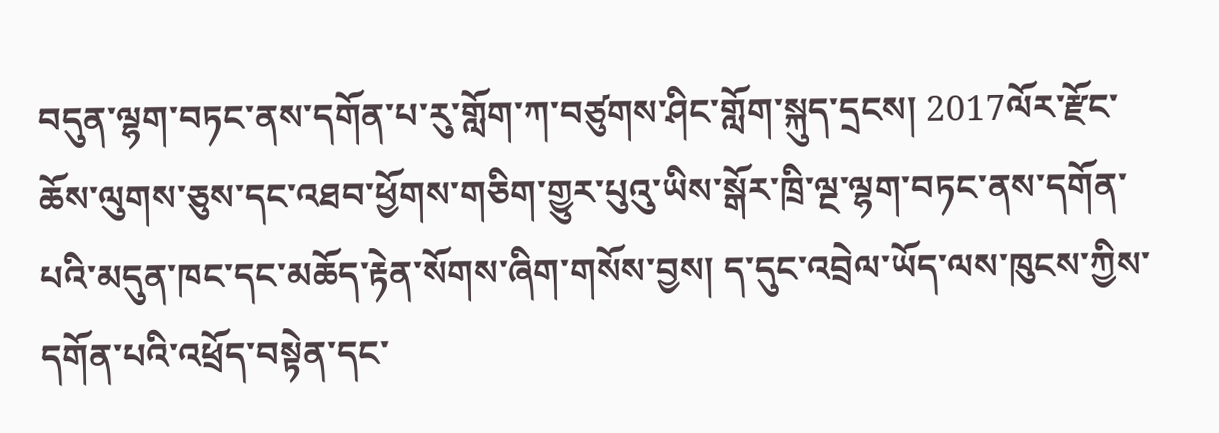བདུན་ལྷག་བཏང་ནས་དགོན་པ་རུ་གློག་ཀ་བཙུགས་ཤིང་གློག་སྐུད་དྲངས། 2017ལོར་རྫོང་ཆོས་ལུགས་ཅུས་དང་འཐབ་ཕྱོགས་གཅིག་གྱུར་པུའུ་ཡིས་སྒོར་ཁྲི་ལྔ་ལྷག་བཏང་ནས་དགོན་པའི་མདུན་ཁང་དང་མཆོད་རྟེན་སོགས་ཞིག་གསོས་བྱས། ད་དུང་འབྲེལ་ཡོད་ལས་ཁུངས་ཀྱིས་དགོན་པའི་འཕྲོད་བསྟེན་དང་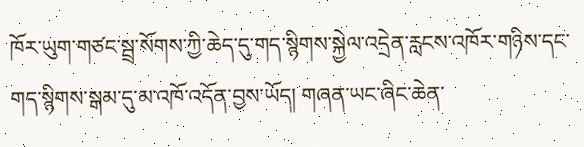ཁོར་ཡུག་གཙང་སྦྲ་སོགས་ཀྱི་ཆེད་དུ་གད་སྙིགས་སྐྱེལ་འདྲེན་རླངས་འཁོར་གཉིས་དང་གད་སྙིགས་སྒམ་དུ་མ་འཁོ་འདོན་བྱས་ཡོད། གཞན་ཡང་ཞིང་ཆེན་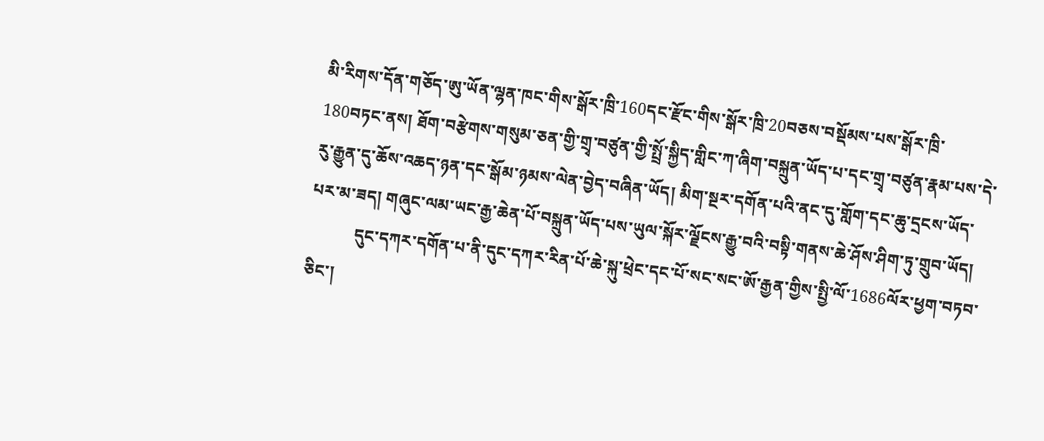མི་རིགས་དོན་གཅོད་ཨུ་ཡོན་ལྷན་ཁང་གིས་སྒོར་ཁྲི་160དང་རྫོང་གིས་སྒོར་ཁྲི་20བཅས་བསྡོམས་པས་སྒོར་ཁྲི་180བཏང་ནས། ཐོག་བརྩེགས་གསུམ་ཅན་གྱི་གྲྭ་བཙུན་གྱི་སྤྲོ་སྐྱིད་གླིང་ཀ་ཞིག་བསྐྲུན་ཡོད་པ་དང་གྲྭ་བཙུན་རྣམ་པས་དེ་རུ་རྒྱུན་དུ་ཆོས་འཆད་ཉན་དང་སྒོམ་ཉམས་ལེན་བྱེད་བཞིན་ཡོད། མིག་སྔར་དགོན་པའི་ནང་དུ་གློག་དང་ཆུ་དྲངས་ཡོད་པར་མ་ཟད། གཞུང་ལམ་ཡང་རྒྱ་ཆེན་པོ་བསྐྲུན་ཡོད་པས་ཡུལ་སྐོར་ལྗོངས་རྒྱུ་བའི་བསྟི་གནས་ཆེ་ཤོས་ཤིག་ཏུ་གྲུབ་ཡོད།
           དུང་དཀར་དགོན་པ་ནི་དུང་དཀར་རིན་པོ་ཆེ་སྐུ་ཕྲེང་དང་པོ་སང་སང་ཨོ་རྒྱན་གྱིས་སྤྱི་ལོ་1686ལོར་ཕྱག་བཏབ་ཅིང་།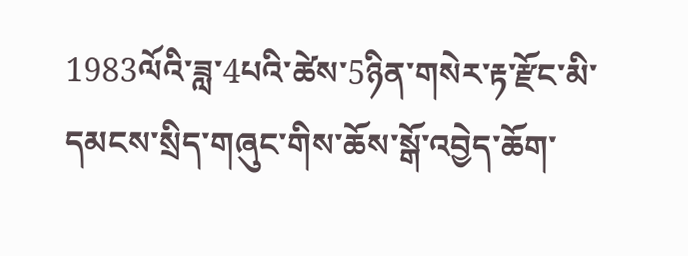1983ལོའི་ཟླ་4པའི་ཚེས་5ཉིན་གསེར་རྟ་རྫོང་མི་དམངས་སྲིད་གཞུང་གིས་ཆོས་སྒོ་འབྱེད་ཆོག་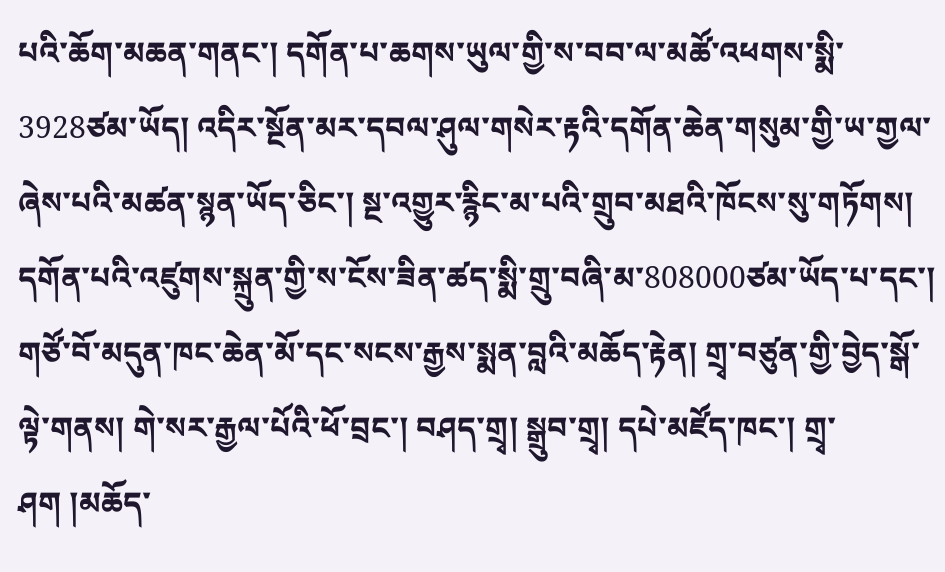པའི་ཆོག་མཆན་གནང་། དགོན་པ་ཆགས་ཡུལ་གྱི་ས་བབ་ལ་མཚོ་འཕགས་སྨི་3928ཙམ་ཡོད། འདིར་སྔོན་མར་དབལ་ཤུལ་གསེར་རྟའི་དགོན་ཆེན་གསུམ་གྱི་ཡ་གྱལ་ཞེས་པའི་མཚན་སྙན་ཡོད་ཅིང་། སྔ་འགྱུར་རྙིང་མ་པའི་གྲུབ་མཐའི་ཁོངས་སུ་གཏོགས། དགོན་པའི་འཛུགས་སྐྲུན་གྱི་ས་ངོས་ཟིན་ཚད་སྨི་གྲུ་བཞི་མ་808000ཙམ་ཡོད་པ་དང་། གཙོ་བོ་མདུན་ཁང་ཆེན་མོ་དང་སངས་རྒྱས་སྨན་བླའི་མཆོད་རྟེན། གྲྭ་བཙུན་གྱི་བྱེད་སྒོ་ལྟེ་གནས། གེ་སར་རྒྱལ་པོའི་ཕོ་བྲང་། བཤད་གྲྭ། སྒྲུབ་གྲྭ། དཔེ་མཛོད་ཁང་། གྲྭ་ཤག །མཆོད་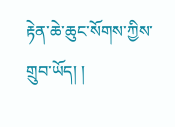རྟེན་ཆེ་ཆུང་སོགས་ཀྱིས་གྲུབ་ཡོད། །